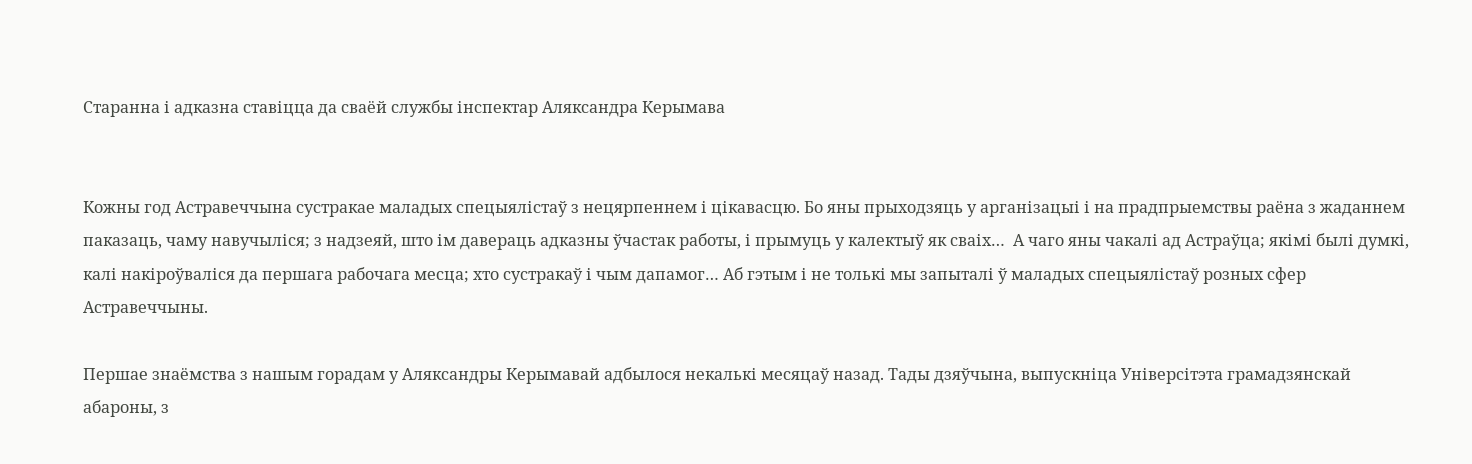Старанна і адказна ставіцца да сваёй службы інспектар Аляксандра Керымава


Кожны год Астравеччына сустракае маладых спецыялістаў з нецярпеннем і цікавасцю. Бо яны прыходзяць у арганізацыі і на прадпрыемствы раёна з жаданнем паказаць, чаму навучыліся; з надзеяй, што ім давераць адказны ўчастак работы, і прымуць у калектыў як сваіх…  А чаго яны чакалі ад Астраўца; якімі былі думкі, калі накіроўваліся да першага рабочага месца; хто сустракаў і чым дапамог… Аб гэтым і не толькі мы запыталі ў маладых спецыялістаў розных сфер Астравеччыны.

Першае знаёмства з нашым горадам у Аляксандры Керымавай адбылося некалькі месяцаў назад. Тады дзяўчына, выпускніца Універсітэта грамадзянскай абароны, з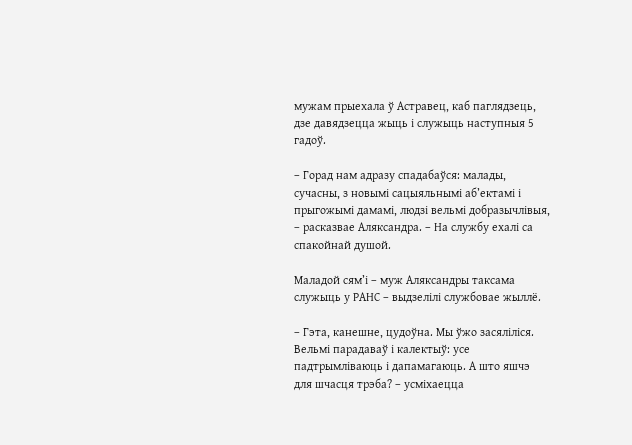мужам прыехала ў Астравец, каб паглядзець, дзе давядзецца жыць і служыць наступныя 5 гадоў.

– Горад нам адразу спадабаўся: малады, сучасны, з новымі сацыяльнымі аб’ектамі і прыгожымі дамамі, людзі вельмі добразычлівыя, – расказвае Аляксандра. – На службу ехалі са спакойнай душой.

Маладой сям’і – муж Аляксандры таксама служыць у РАНС – выдзелілі службовае жыллё.

– Гэта, канешне, цудоўна. Мы ўжо засяліліся. Вельмі парадаваў і калектыў: усе падтрымліваюць і дапамагаюць. А што яшчэ для шчасця трэба? – усміхаецца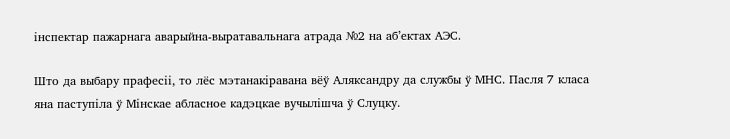інспектар пажарнага аварыйна-выратавальнага атрада №2 на аб’ектах АЭС.

Што да выбару прафесіі, то лёс мэтанакіравана вёў Аляксандру да службы ў МНС. Пасля 7 класа яна паступіла ў Мінскае абласное кадэцкае вучылішча ў Слуцку.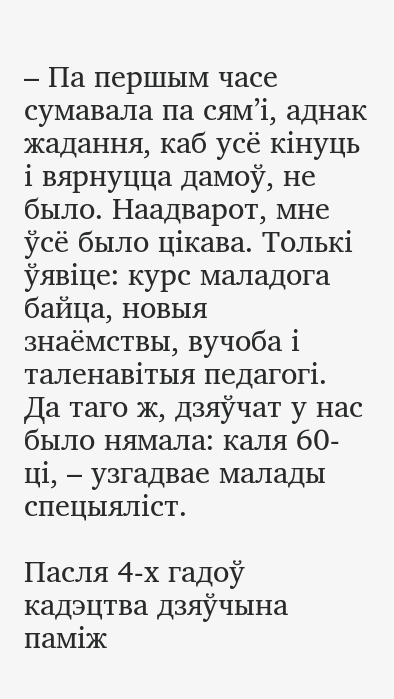– Па першым часе сумавала па сям’і, аднак жадання, каб усё кінуць і вярнуцца дамоў, не было. Наадварот, мне ўсё было цікава. Толькі ўявіце: курс маладога байца, новыя знаёмствы, вучоба і таленавітыя педагогі. Да таго ж, дзяўчат у нас было нямала: каля 60-ці, – узгадвае малады спецыяліст.

Пасля 4-х гадоў кадэцтва дзяўчына паміж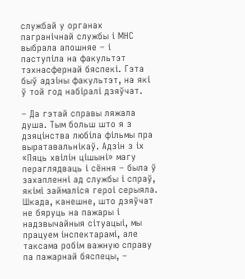службай у органах пагранічнай службы і МНС выбрала апошняе – і паступіла на факультэт тэхнасфернай бяспекі. Гэта быў адзіны факультэт, на які ў той год набіралі дзяўчат.

– Да гэтай справы ляжала душа. Тым больш што я з дзяцінства любіла фільмы пра выратавальнікаў. Адзін з іх «Пяць хвілін цішыні» магу пераглядваць і сёння – была ў захапленні ад службы і спраў, якімі займаліся героі серыяла. Шкада, канешне, што дзяўчат не бяруць на пажары і надзвычайныя сітуацыі, мы працуем інспектарамі, але таксама робім важную справу па пажарнай бяспецы, –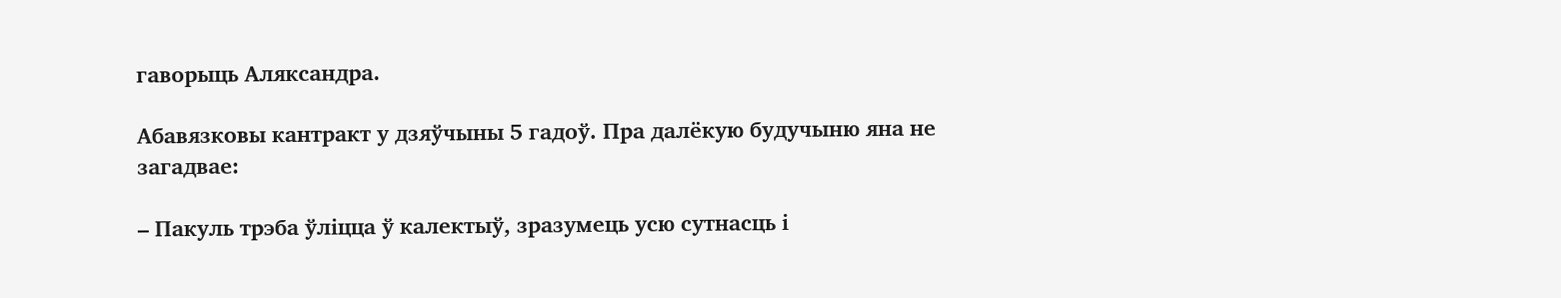гаворыць Аляксандра.

Абавязковы кантракт у дзяўчыны 5 гадоў. Пра далёкую будучыню яна не загадвае:

– Пакуль трэба ўліцца ў калектыў, зразумець усю сутнасць і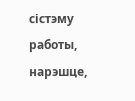сістэму работы, нарэшце,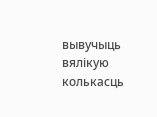вывучыць вялікую колькасць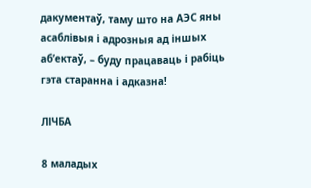дакументаў, таму што на АЭС яны асаблівыя і адрозныя ад іншых аб’ектаў, – буду працаваць і рабіць гэта старанна і адказна!

ЛІЧБА

8 маладых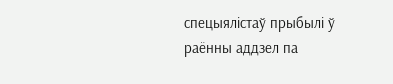спецыялістаў прыбылі ў раённы аддзел па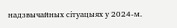надзвычайных сітуацыях у 2024-м.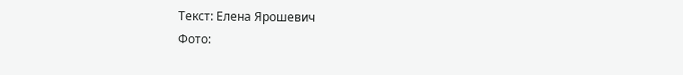Текст: Елена Ярошевич
Фото: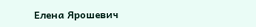Елена Ярошевич